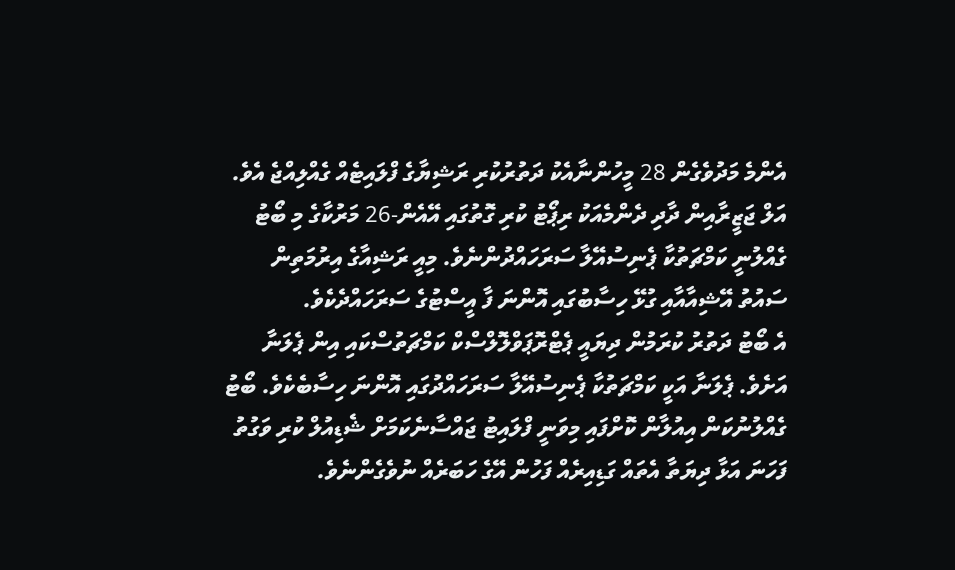އެންމެ މަދުވެގެން 28 މީހުންނާއެކު ދަތުރުކުރި ރަޝިޔާގެ ފްލައިޓެއް ގެއްލިއްޖެ އެވެ.
އަލް ޖަޒީރާއިން ދާދި ދެންމެއަކު ރިޕޯޓު ކުރި ގޮތުގައި އޭއެން-26 މަރުކާގެ މި ބޯޓު ގެއްލުނީ ކަމްޗަތުކާ ޕެނިސުއޭލާ ސަރަހައްދުންނެވެ. މިއީ ރަޝިއާގެ އިރުމަތިން ސައުތު އޭޝިއާއާއި ގުޅޭ ހިސާބުގައި އޮންނަ ފާ އީސްޓުގެ ސަރަހައްދެކެވެ.
އެ ބޯޓު ދަތުރު ކުރަމުން ދިޔައީ ޕެޓްރޮޕަވްލޮލްސްކް ކަމްޗަތުސްކައި އިން ޕެލަނާ އަށެވެ. ޕެލަނާ އަކީ ކަމްޗަތުކާ ޕެނިސުއޭލާ ސަރަހައްދުގައި އޮންނަ ހިސާބެކެވެ. ބޯޓު ގެއްލުނުކަން އިއުލާން ކޮށްފައި މިވަނީ ފްލައިޓު ޖައްސާނެކަމަށް ޝެޑިއުލް ކުރި ވަގުތު ފަހަނަ އަޅާ ދިޔަތާ އެތައް ގަޑިއިރެއް ފަހުން އޭގެ ހަބަރެއް ނުވެގެންނެވެ.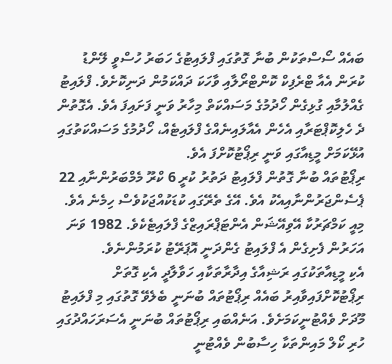ބައެއް ސޯސްތަކުން ބުނާ ގޮތުގައި ފްލައިޓުގެ ހަބަރު ހުސްވީ ލޭންޑު ކުރަން އެއާ ޓްރެފިކް ކޮންޓްރޯލާއި ވާހަކަ ދައްކަމުން ދަނިކޮށެވެ. ފްލައިޓު ގެއްލުމާއި ގުޅިގެން ހޯދުމުގެ މަސައްކަތް މިހާރު ވަނީ ފަށައިފަ އެވެ. އެގޮތުން ދެ ހެލިކޮޕްޓަރާއި އެހެން އެއާލައިނެއްގެ ފްލައިޓެއް، ހޯދުމުގެ މަސައްކަތުގައި އުޅޭކަމަށް މީޑިއާގައި ވަނީ ރިޕޯޓުކޮށްފަ އެވެ.
ރިޕޯޓުތައް ބުނާ ގޮތުން ފްލައިޓު ދަތުރު ކުރީ 6 ކްރޫ މެމްބަރުންނާއި 22 ޕެސެންޖަރުންނާއިއެކު އެވެ. އޭގެ ތެރޭގައި ކުޑަކުއްޖަކުވެސް ހިމެނެ އެވެ.
މިއީ ކަމްޗަރުކާ އޭވިއޭޝަން އެންޓަޕްރައިޒްގެ ފްލައިޓެކެވެ. 1982 ވަނަ އަހަރުން ފެށިގެން އެ ފްލައިޓު ގެންދަނީ އޮޕަރޭޓު ކުރަމުންނެވެ.
އެކި މީޑިއާތަކުގައި ރަޝިއާގެ އިދާރާތަކާއި ހަވާލާދީ އެކި ގޮތަށް ރިޕޯޓުކޮށްފައިވާއިރު ބައެއް ރިޕޯޓުތައް ބުނަނީ ބެލެވޭ ގޮތުގައި މި ފްލައިޓު މޫދަށް ވެއްޓުނީކަމަށެވެ. އަނެއްބައި ރިޕޯޓުތައް ބުނަނީ އެސަރަހައްދުގައި ހުރި ކޯލް މައިންތަކާ ހިސާބުން ވެއްޓުނީ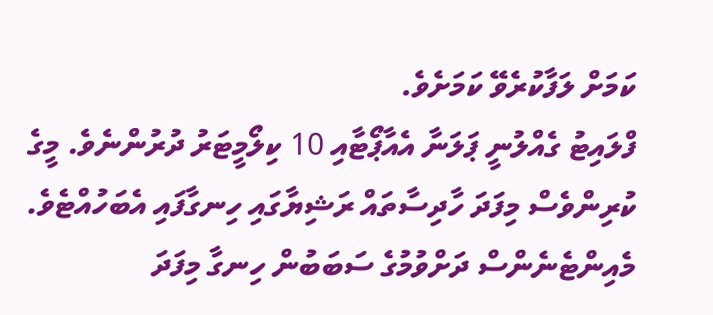ކަމަށް ލަފާކުރެވޭ ކަމަށެވެ.
ފްލައިޓު ގެއްލުނީ ޕަލަނާ އެއާޕޯޓާއި 10 ކިލޯމީޓަރު ދުރުންނެވެ. މީގެ ކުރިންވެސް މިފަދަ ހާދިސާތައް ރަޝިޔާގައި ހިނގާފައި އެބަހުއްޓެވެ. މެއިންޓެނެންސް ދަށްވުމުގެ ސަބަބުން ހިނގާ މިފަދަ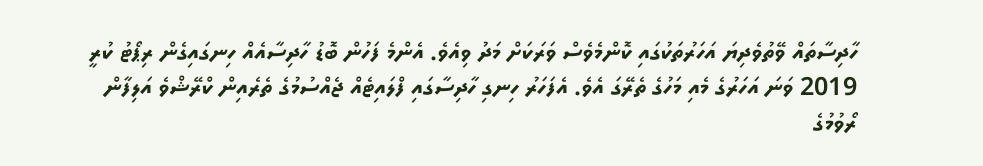ހާދިސާތައް ވޭތުވެދިޔަ އަހަރުތަކުގައި ކޮންމެވެސް ވަރަކަށް މަދު ވިއެވެ. އެންމެ ފަހުން ބޮޑު ހާދިސާއެއް ހިނގައިގެން ރިޕޯޓު ކުރީ 2019 ވަނަ އަހަރުގެ މެއި މަހުގެ ތެރޭގަ އެވެ. އެފަހަރު ހިނގި ހާދިސާގައި ފްލައިޓެއް ޖެއްސުމުގެ ތެރެއިން ކްރޭޝްވެ އަލިފާން ރޯވުމުގެ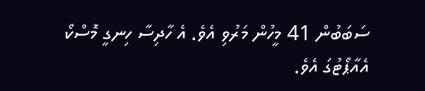ސަބަބުން 41 މީހުން މަރުވި އެވެ. އެ ހާދިސާ ހިނގީ މޮސްކޯ އެއާޕޯޓުގަ އެވެ.